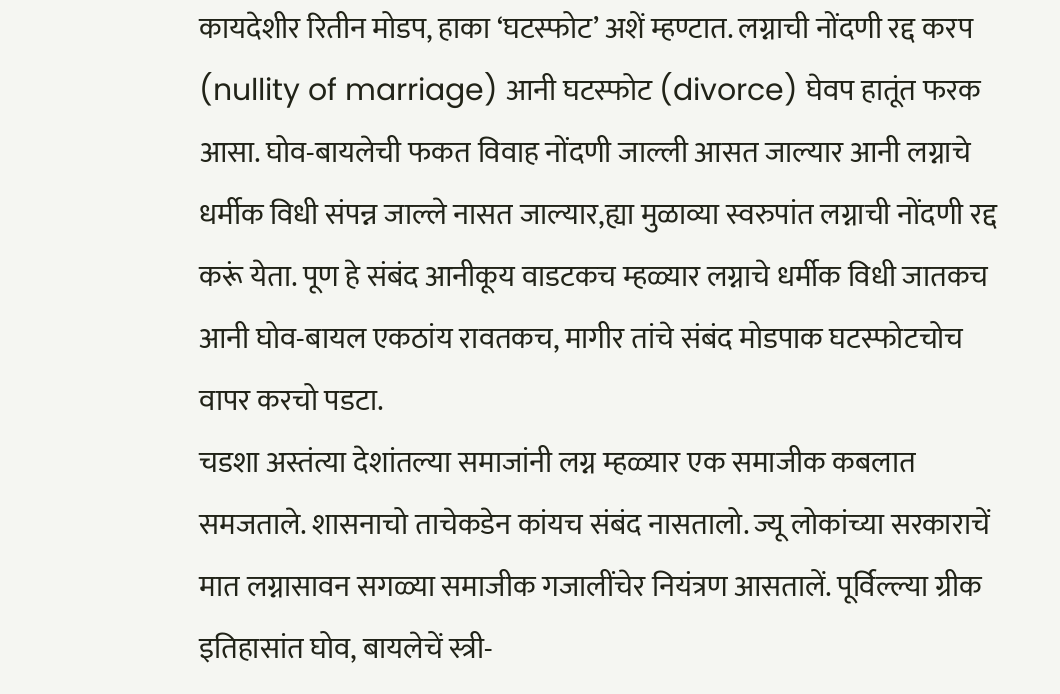कायदेशीर रितीन मोडप, हाका ‘घटस्फोट’ अशें म्हण्टात. लग्नाची नोंदणी रद्द करप (nullity of marriage) आनी घटस्फोट (divorce) घेवप हातूंत फरक आसा. घोव-बायलेची फकत विवाह नोंदणी जाल्ली आसत जाल्यार आनी लग्नाचे धर्मीक विधी संपन्न जाल्ले नासत जाल्यार,ह्या मुळाव्या स्वरुपांत लग्नाची नोंदणी रद्द करूं येता. पूण हे संबंद आनीकूय वाडटकच म्हळ्यार लग्नाचे धर्मीक विधी जातकच आनी घोव-बायल एकठांय रावतकच, मागीर तांचे संबंद मोडपाक घटस्फोटचोच वापर करचो पडटा.
चडशा अस्तंत्या देशांतल्या समाजांनी लग्न म्हळ्यार एक समाजीक कबलात समजताले. शासनाचो ताचेकडेन कांयच संबंद नासतालो. ज्यू लोकांच्या सरकाराचें मात लग्नासावन सगळ्या समाजीक गजालींचेर नियंत्रण आसतालें. पूर्विल्ल्या ग्रीक इतिहासांत घोव, बायलेचें स्त्री-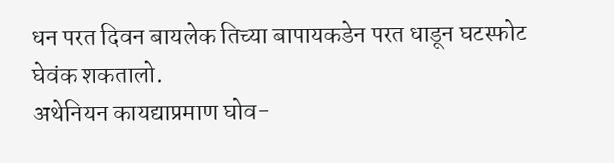धन परत दिवन बायलेक तिच्या बापायकडेन परत धाडून घटस्फोट घेवंक शकतालो.
अथेनियन कायद्याप्रमाण घोव-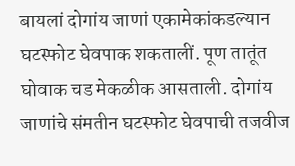बायलां दोगांय जाणां एकामेकांकडल्यान घटस्फोट घेवपाक शकतालीं. पूण तातूंत घोवाक चड मेकळीक आसताली. दोगांय जाणांचे संमतीन घटस्फोट घेवपाची तजवीज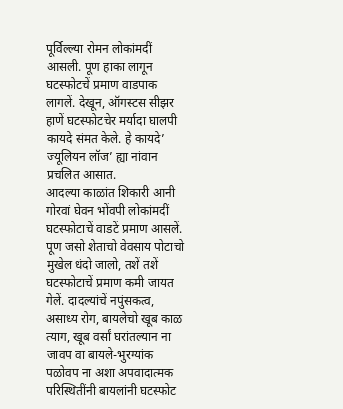पूर्विल्ल्या रोमन लोकांमदीं आसली. पूण हाका लागून घटस्फोटचें प्रमाण वाडपाक लागलें. देखून, ऑगस्टस सीझर हाणें घटस्फोटचेर मर्यादा घालपी कायदे संमत केले. हे कायदे’ ज्यूलियन लॉज’ ह्या नांवान प्रचलित आसात.
आदल्या काळांत शिकारी आनी गोरवां घेवन भोंवपी लोकांमदीं घटस्फोटाचें वाडटें प्रमाण आसलें. पूण जसो शेताचो वेवसाय पोटाचो मुखेल धंदो जालो, तशें तशें घटस्फोटाचें प्रमाण कमी जायत गेलें. दादल्यांचें नपुंसकत्व, असाध्य रोग, बायलेचो खूब काळ त्याग, खूब वर्सां घरांतल्यान ना जावप वा बायले-भुरग्यांक पळोवप ना अशा अपवादात्मक परिस्थितींनी बायलांनी घटस्फोट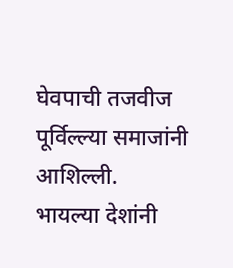घेवपाची तजवीज पूर्विल्ल्या समाजांनी आशिल्ली.
भायल्या देशांनी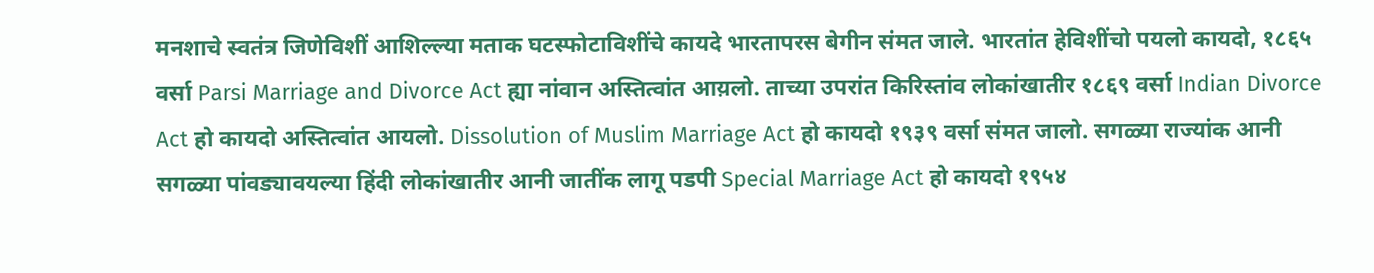मनशाचे स्वतंत्र जिणेविशीं आशिल्ल्या मताक घटस्फोटाविशींचे कायदे भारतापरस बेगीन संमत जाले. भारतांत हेविशींचो पयलो कायदो, १८६५ वर्सा Parsi Marriage and Divorce Act ह्या नांवान अस्तित्वांत आय़लो. ताच्या उपरांत किरिस्तांव लोकांखातीर १८६९ वर्सा Indian Divorce Act हो कायदो अस्तित्वांत आयलो. Dissolution of Muslim Marriage Act हो कायदो १९३९ वर्सा संमत जालो. सगळ्या राज्यांक आनी सगळ्या पांवड्यावयल्या हिंदी लोकांखातीर आनी जातींक लागू पडपी Special Marriage Act हो कायदो १९५४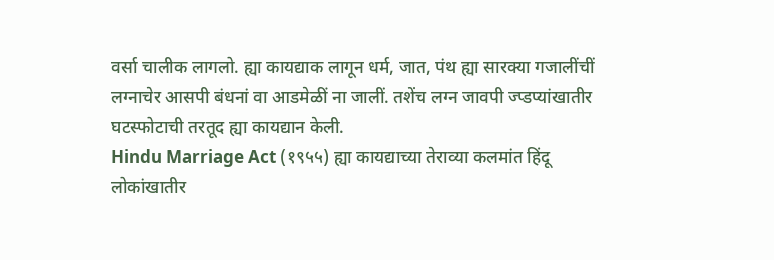वर्सा चालीक लागलो. ह्या कायद्याक लागून धर्म, जात, पंथ ह्या सारक्या गजालींचीं लग्नाचेर आसपी बंधनां वा आडमेळीं ना जालीं. तशेंच लग्न जावपी ज्प्डप्यांखातीर घटस्फोटाची तरतूद ह्या कायद्यान केली.
Hindu Marriage Act (१९५५) ह्या कायद्याच्या तेराव्या कलमांत हिंदू लोकांखातीर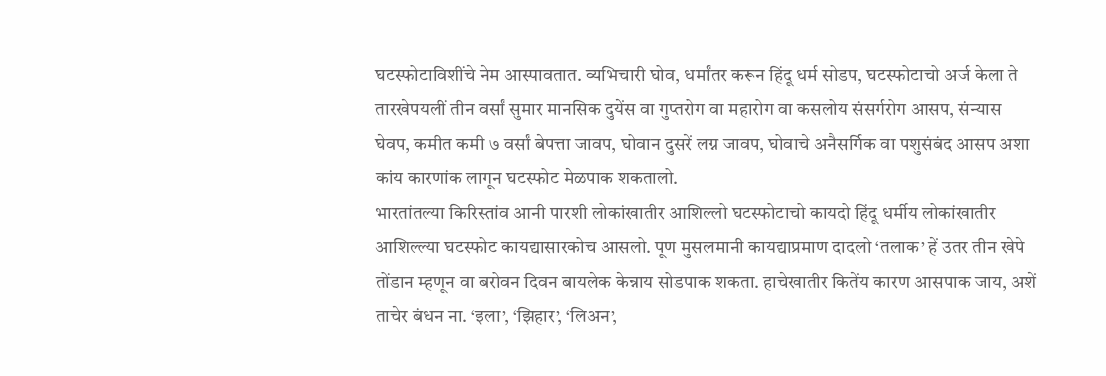घटस्फोटाविशींचे नेम आस्पावतात. व्यभिचारी घोव, धर्मांतर करून हिंदू धर्म सोडप, घटस्फोटाचो अर्ज केला ते तारखेपयलीं तीन वर्सां सुमार मानसिक दुयेंस वा गुप्तरोग वा महारोग वा कसलोय संसर्गरोग आसप, संन्यास घेवप, कमीत कमी ७ वर्सां बेपत्ता जावप, घोवान दुसरें लग्न जावप, घोवाचे अनैसर्गिक वा पशुसंबंद आसप अशा कांय कारणांक लागून घटस्फोट मेळपाक शकतालो.
भारतांतल्या किरिस्तांव आनी पारशी लोकांखातीर आशिल्लो घटस्फोटाचो कायदो हिंदू धर्मीय लोकांखातीर आशिल्ल्या घटस्फोट कायद्यासारकोच आसलो. पूण मुसलमानी कायद्याप्रमाण दादलो ‘तलाक’ हें उतर तीन खेपे तोंडान म्हणून वा बरोवन दिवन बायलेक केन्नाय सोडपाक शकता. हाचेखातीर कितेंय कारण आसपाक जाय, अशें ताचेर बंधन ना. ‘इला’, ‘झिहार’, ‘लिअन’,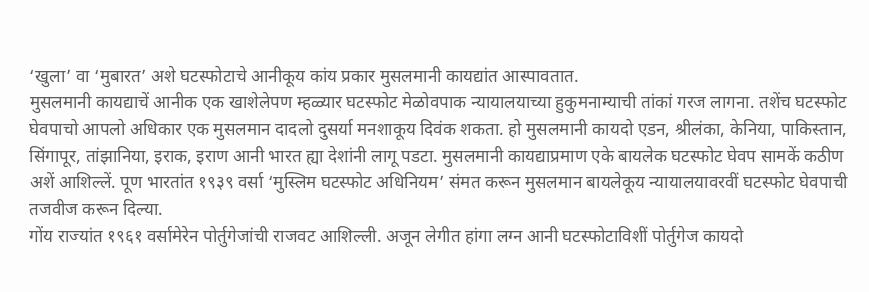‘खुला’ वा ‘मुबारत’ अशे घटस्फोटाचे आनीकूय कांय प्रकार मुसलमानी कायद्यांत आस्पावतात.
मुसलमानी कायद्याचें आनीक एक खाशेलेपण म्हळ्यार घटस्फोट मेळोवपाक न्यायालयाच्या हुकुमनाम्याची तांकां गरज लागना. तशेंच घटस्फोट घेवपाचो आपलो अधिकार एक मुसलमान दादलो दुसर्या मनशाकूय दिवंक शकता. हो मुसलमानी कायदो एडन, श्रीलंका, केनिया, पाकिस्तान, सिंगापूर, तांझानिया, इराक, इराण आनी भारत ह्या देशांनी लागू पडटा. मुसलमानी कायद्याप्रमाण एके बायलेक घटस्फोट घेवप सामकें कठीण अशें आशिल्लें. पूण भारतांत १९३९ वर्सा ‘मुस्लिम घटस्फोट अधिनियम’ संमत करून मुसलमान बायलेकूय न्यायालयावरवीं घटस्फोट घेवपाची तजवीज करून दिल्या.
गोंय राज्यांत १९६१ वर्सामेरेन पोर्तुगेजांची राजवट आशिल्ली. अजून लेगीत हांगा लग्न आनी घटस्फोटाविशीं पोर्तुगेज कायदो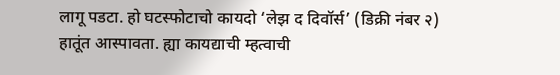लागू पडटा. हो घटस्फोटाचो कायदो ‘लेझ द दिवॉर्स’ (डिक्री नंबर २) हातूंत आस्पावता. ह्या कायद्याची म्हत्वाची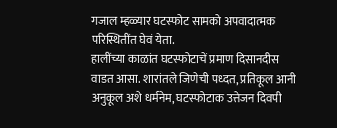गजाल म्हळ्यार घटस्फोट सामको अपवादात्मक परिस्थितींत घेवं येता.
हालींच्या काळांत घटस्फोटाचें प्रमाण दिसानदीस वाडत आसा. शारांतले जिणेची पध्दत, प्रतिकूल आनी अनुकूल अशे धर्मनेम, घटस्फोटाक उत्तेजन दिवपी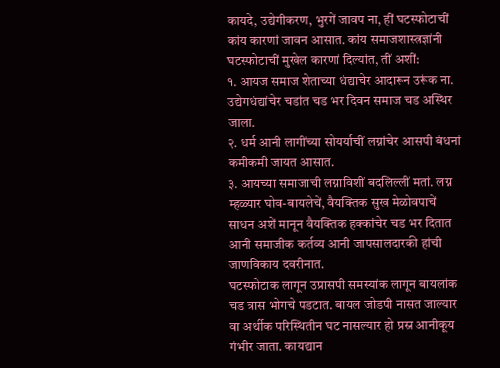कायदे, उद्येगीकरण, भुरगें जावप ना, हीं घटस्फोटाचीं कांय कारणां जावन आसात. कांय समाजशास्त्रज्ञांनी घटस्फोटाचीं मुखेल कारणां दिल्यांत, तीं अशीं:
१. आयज समाज शेताच्या धंद्याचेर आदारून उरूंक ना. उद्येगधंद्यांचेर चडांत चड भर दिवन समाज चड अस्थिर जाला.
२. धर्म आनी लागींच्या सोयर्याचीं लग्नांचेर आसपी बंधनां कमीकमी जायत आसात.
३. आयच्या समाजाची लग्नाविशीं बदलिल्लीं मतां. लग्न म्हळ्यार घोव-बायलेचें, वैयक्तिक सुख मेळोवपाचें साधन अशें मानून वैयक्तिक हक्कांचेर चड भर दितात आनी समाजीक कर्तव्य आनी जापसालदारकी हांची जाणविकाय दवरीनात.
घटस्फोटाक लागून उप्रासपी समस्यांक लागून बायलांक चड त्रास भोगचे पडटात. बायल जोडपी नासत जाल्यार वा अर्थीक परिस्थितीन घट नासल्यार हो प्रस्न आनीकूय गंभीर जाता. कायद्यान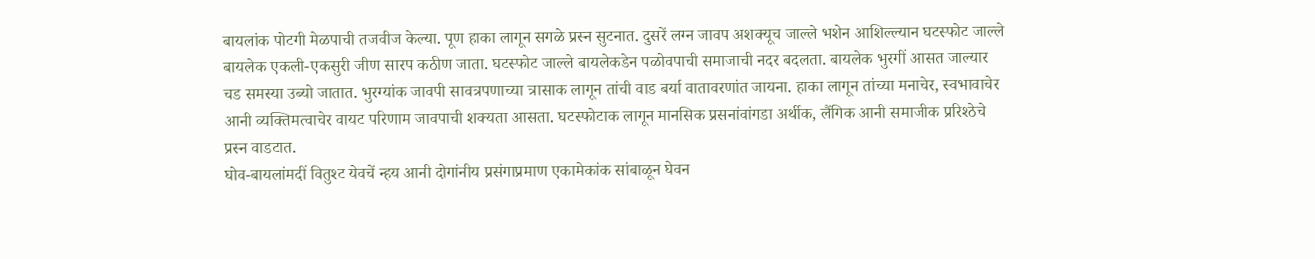बायलांक पोटगी मेळपाची तजवीज केल्या. पूण हाका लागून सगळे प्रस्न सुटनात. दुसरें लग्न जावप अशक्यूच जाल्ले भशेन आशिल्ल्यान घटस्फोट जाल्ले बायलेक एकली-एकसुरी जीण सारप कठीण जाता. घटस्फोट जाल्ले बायलेकडेन पळोवपाची समाजाची नदर बदलता. बायलेक भुरगीं आसत जाल्यार चड समस्या उब्यो जातात. भुरग्यांक जावपी सावत्रपणाच्या त्रासाक लागून तांची वाड बर्या वातावरणांत जायना. हाका लागून तांच्या मनाचेर, स्वभावाचेर आनी व्यक्तिमत्वाचेर वायट परिणाम जावपाची शक्यता आसता. घटस्फोटाक लागून मानसिक प्रसनांवांगडा अर्थीक, लैंगिक आनी समाजीक प्ररिश्ठेचे प्रस्न वाडटात.
घोव-बायलांमदीं वितुश्ट येवचें न्हय आनी दोगांनीय प्रसंगाप्रमाण एकामेकांक सांबाळून घेवन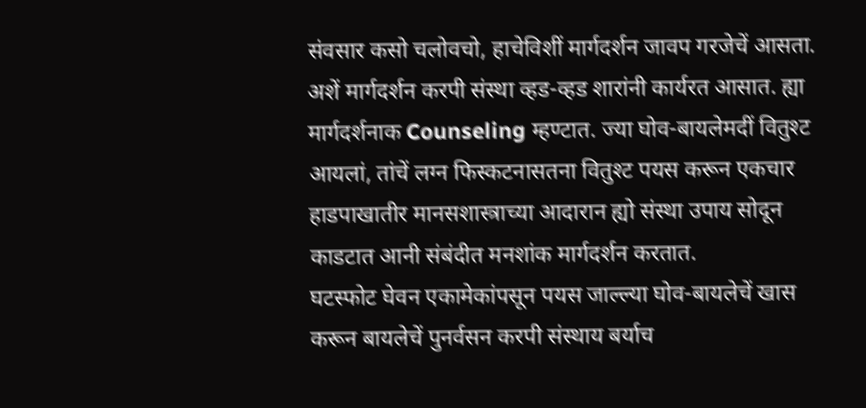संवसार कसो चलोवचो, हाचेविशीं मार्गदर्शन जावप गरजेचें आसता. अशें मार्गदर्शन करपी संस्था व्हड-व्हड शारांनी कार्यरत आसात. ह्या मार्गदर्शनाक Counseling म्हण्टात. ज्या घोव-बायलेमदीं वितुश्ट आयलां, तांचें लग्न फिस्कटनासतना वितुश्ट पयस करून एकचार हाडपाखातीर मानसशास्त्राच्या आदारान ह्यो संस्था उपाय सोदून काडटात आनी संबंदीत मनशांक मार्गदर्शन करतात.
घटस्फोट घेवन एकामेकांपसून पयस जाल्ल्या घोव-बायलेचें खास करून बायलेचें पुनर्वसन करपी संस्थाय बर्याच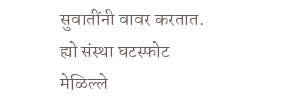सुवातींनी वावर करतात. ह्यो संस्था घटस्फोट मेळिल्ले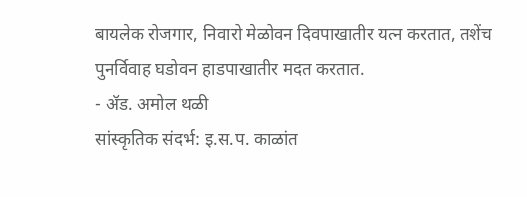बायलेक रोजगार, निवारो मेळोवन दिवपाखातीर यत्न करतात, तशेंच पुनर्विवाह घडोवन हाडपाखातीर मदत करतात.
- ॲड. अमोल थळी
सांस्कृतिक संदर्भ: इ.स.प. काळांत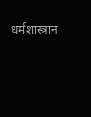धर्मशास्त्रान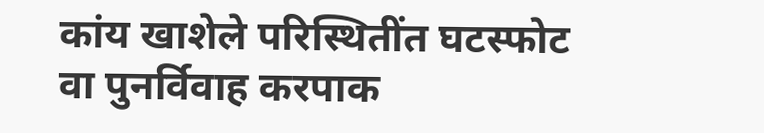कांय खाशेले परिस्थितींत घटस्फोट वा पुनर्विवाह करपाक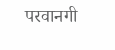परवानगी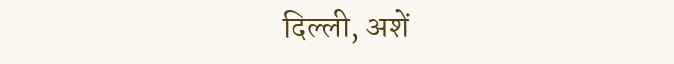दिल्ली, अशें